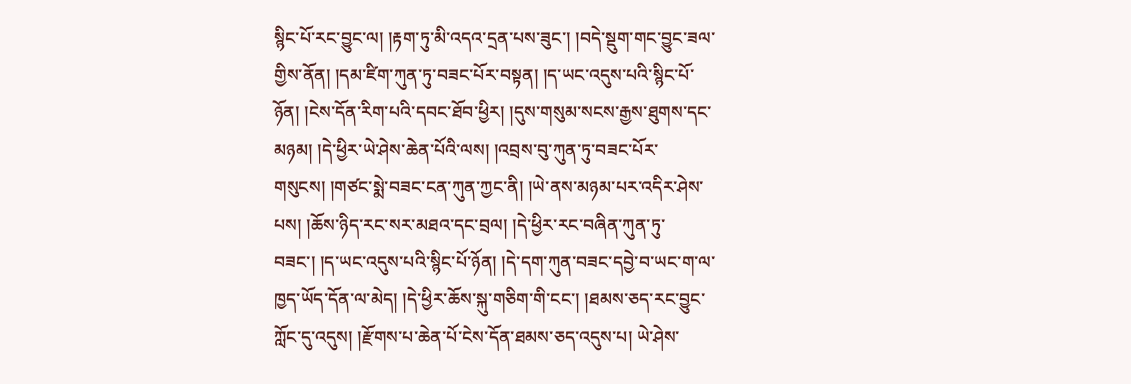སྙིང་པོ་རང་བྱུང་ལ། །རྟག་ཏུ་མི་འདའ་དྲན་པས་ཟུང་། །བདེ་སྡུག་གང་བྱུང་ཟལ་གྱིས་ནོན། །དམ་ཛིག་ཀུན་ཏུ་བཟང་པོར་བསྟན། །ད་ཡང་འདུས་པའི་སྙིང་པོ་ཉོན། །ངེས་དོན་རིག་པའི་དབང་ཐོབ་ཕྱིར། །དུས་གསུམ་སངས་རྒྱས་ཐུགས་དང་མཉམ། །དེ་ཕྱིར་ཡེ་ཤེས་ཆེན་པོའི་ལས། །འབྲས་བུ་ཀུན་ཏུ་བཟང་པོར་གསུངས། །གཙང་སྨེ་བཟང་ངན་ཀུན་ཀྱང་ནི། །ཡེ་ནས་མཉམ་པར་འདིར་ཤེས་པས། །ཆོས་ཉིད་རང་སར་མཐའ་དང་བྲལ། །དེ་ཕྱིར་རང་བཞིན་ཀུན་ཏུ་བཟང་། །ད་ཡང་འདུས་པའི་སྙིང་པོ་ཉོན། །དེ་དག་ཀུན་བཟང་དབྱེ་བ་ཡང་ག་ལ་ཁྱད་ཡོད་དོན་ལ་མེད། །དེ་ཕྱིར་ཆོས་སྐུ་གཅིག་གི་ངང་། །ཐམས་ཅད་རང་བྱུང་ཀློང་དུ་འདུས། །རྫོགས་པ་ཆེན་པོ་ངེས་དོན་ཐམས་ཅད་འདུས་པ། ཡེ་ཤེས་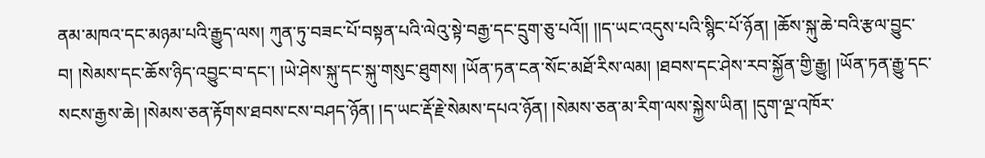ནམ་མཁའ་དང་མཉམ་པའི་རྒྱུད་ལས། ཀུན་ཏུ་བཟང་པོ་བསྟན་པའི་ལེའུ་སྟེ་བརྒྱ་དང་དྲུག་ཅུ་པའོ།། །།ད་ཡང་འདུས་པའི་སྙིང་པོ་ཉོན། །ཆོས་སྐུ་ཆེ་བའི་རྩལ་བྱུང་བ། །སེམས་དང་ཆོས་ཉིད་འབྱུང་བ་དང་། །ཡེ་ཤེས་སྐུ་དང་སྐུ་གསུང་ཐུགས། །ཡོན་ཏན་ངན་སོང་མཐོ་རིས་ལམ། །ཐབས་དང་ཤེས་རབ་སྐྱོན་གྱི་རྒྱུ། །ཡོན་ཏན་རྒྱུ་དང་སངས་རྒྱས་ཆེ། །སེམས་ཅན་རྟོགས་ཐབས་ངས་བཤད་ཉོན། །ད་ཡང་རྡོ་རྗེ་སེམས་དཔའ་ཉོན། །སེམས་ཅན་མ་རིག་ལས་སྐྱེས་ཡིན། །དུག་ལྔ་འཁོར་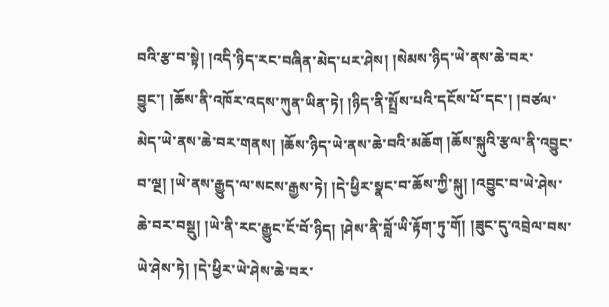བའི་རྩ་བ་སྟེ། །འདི་ཉིད་རང་བཞིན་མེད་པར་ཤེས། །སེམས་ཉིད་ཡེ་ནས་ཆེ་བར་བྱུང་། །ཆོས་ནི་འཁོར་འདས་ཀུན་ཡིན་ཏེ། །ཉིད་ནི་སྤྲོས་པའི་དངོས་པོ་དང་། །བཙལ་མེད་ཡེ་ནས་ཆེ་བར་གནས། །ཆོས་ཉིད་ཡེ་ནས་ཆེ་བའི་མཆོག །ཆོས་སྐུའི་རྩལ་ནི་འབྱུང་བ་ལྔ། །ཡེ་ནས་རྒྱུད་ལ་སངས་རྒྱས་ཏེ། །དེ་ཕྱིར་སྣང་བ་ཆོས་ཀྱི་སྐུ། །འབྱུང་བ་ཡེ་ཤེས་ཆེ་བར་བསྡུ། །ཡེ་ནི་རང་རྒྱུང་ངོ་བོ་ཉིད། །ཤེས་ནི་བློ་ཡི་རྟོག་ཏུ་གོ། །ཟུང་དུ་འབྲེལ་བས་ཡེ་ཤེས་ཏེ། །དེ་ཕྱིར་ཡེ་ཤེས་ཆེ་བར་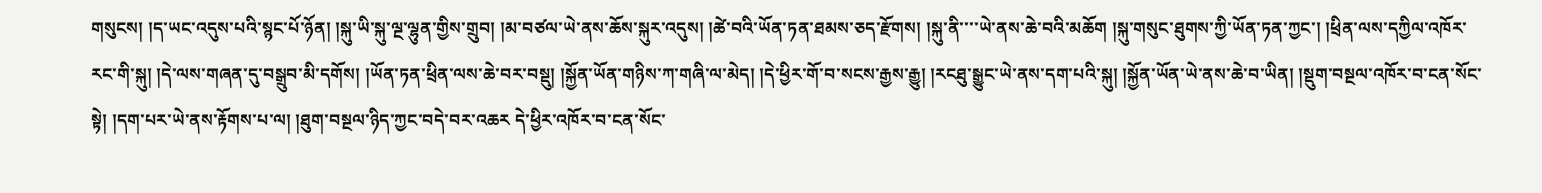གསུངས། །ད་ཡང་འདུས་པའི་སྙང་པོ་ཉོན། །སྐུ་ཡི་སྐུ་ལྔ་ལྷུན་གྱིས་གྲུབ། །མ་བཙལ་ཡེ་ནས་ཆོས་སྐུར་འདུས། །ཚེ་བའི་ཡོན་ཏན་ཐམས་ཅད་རྫོགས། །སྐུ་ནི་་་་ཡེ་ནས་ཆེ་བའི་མཆོག །སྐུ་གསུང་ཐུགས་ཀྱི་ཡོན་ཏན་ཀྱང་། །ཕྲིན་ལས་དཀྱིལ་འཁོར་རང་གི་སྐུ། །དེ་ལས་གཞན་དུ་བསྒྲུབ་མི་དགོས། །ཡོན་ཏན་ཕྲིན་ལས་ཆེ་བར་བསྡུ། །སྐྱོན་ཡོན་གཉིས་ཀ་གཞི་ལ་མེད། །དེ་ཕྱིར་གོ་བ་སངས་རྒྱས་རྒྱུ། །རངཐུ་སྒྱུང་ཡེ་ནས་དག་པའི་སྐུ། །སྐྱོན་ཡོན་ཡེ་ནས་ཆེ་བ་ཡིན། །སྡུག་བསྔལ་འཁོར་བ་ངན་སོང་སྟེ། །དག་པར་ཡེ་ནས་རྟོགས་པ་ལ། །ཐུག་བསྔལ་ཉིད་ཀྱང་བདེ་བར་འཆར དེ་ཕྱིར་འཁོར་བ་ངན་སོང་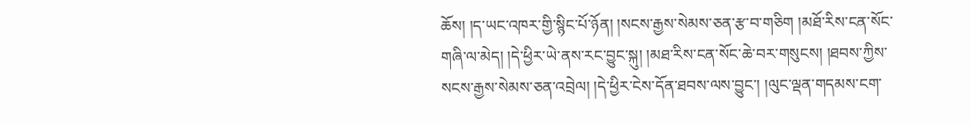ཆོས། །ད་ཡང་འཁར་གྱི་སྙིང་པོ་ཉོན། །སངས་རྒྱས་སེམས་ཅན་རྩ་བ་གཅིག །མཐོ་རིས་ངན་སོང་གཞི་ལ་མེད། །དེ་ཕྱིར་ཡེ་ནས་རང་བྱུང་སྐུ། །མཐ་རིས་ངན་སོང་ཆེ་བར་གསུངས། །ཐབས་ཀྱིས་སངས་རྒྱས་སེམས་ཅན་འབྲེལ། །དེ་ཕྱིར་ངེས་དོན་ཐབས་ལས་བྱུང་། །ལུང་ལྡན་གདམས་ངག་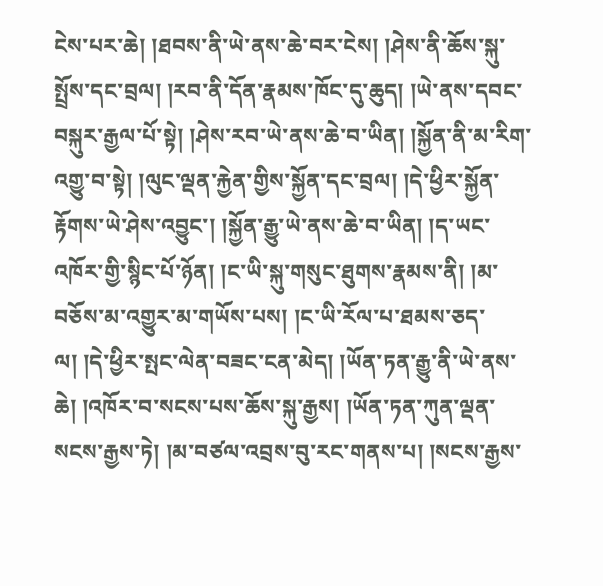ངེས་པར་ཆེ། །ཐབས་ནི་ཡེ་ནས་ཆེ་བར་ངེས། །ཤེས་ནི་ཆོས་སྐུ་སྤྲོས་དང་བྲལ། །རབ་ནི་དོན་རྣམས་ཁོང་དུ་ཆུད། །ཡེ་ནས་དབང་བསྐུར་རྒྱལ་པོ་སྟེ། །ཤེས་རབ་ཡེ་ནས་ཆེ་བ་ཡིན། །སྐྱོན་ནི་མ་རིག་འགྱུ་བ་སྟེ། །ལུང་ལྡན་རྐྱེན་གྱིས་སྐྱོན་དང་བྲལ། །དེ་ཕྱིར་སྐྱོན་རྟོགས་ཡེ་ཤེས་འབྱུང་། །སྐྱོན་རྒྱུ་ཡེ་ནས་ཆེ་བ་ཡིན། །ད་ཡང་འཁོར་གྱི་སྙིང་པོ་ཉོན། །ང་ཡི་སྐུ་གསུང་ཐུགས་རྣམས་ནི། །མ་བཅོས་མ་འགྱུར་མ་གཡོས་པས། །ང་ཡི་རོལ་པ་ཐམས་ཅད་ལ། །དེ་ཕྱིར་སྤང་ལེན་བཟང་ངན་མེད། །ཡོན་ཏན་རྒྱུ་ནི་ཡེ་ནས་ཆེ། །འཁོར་བ་སངས་པས་ཆོས་སྐུ་རྒྱས། །ཡོན་ཏན་ཀུན་ལྡན་སངས་རྒྱས་ཏེ། །མ་བཙལ་འབྲས་བུ་རང་གནས་པ། །སངས་རྒྱས་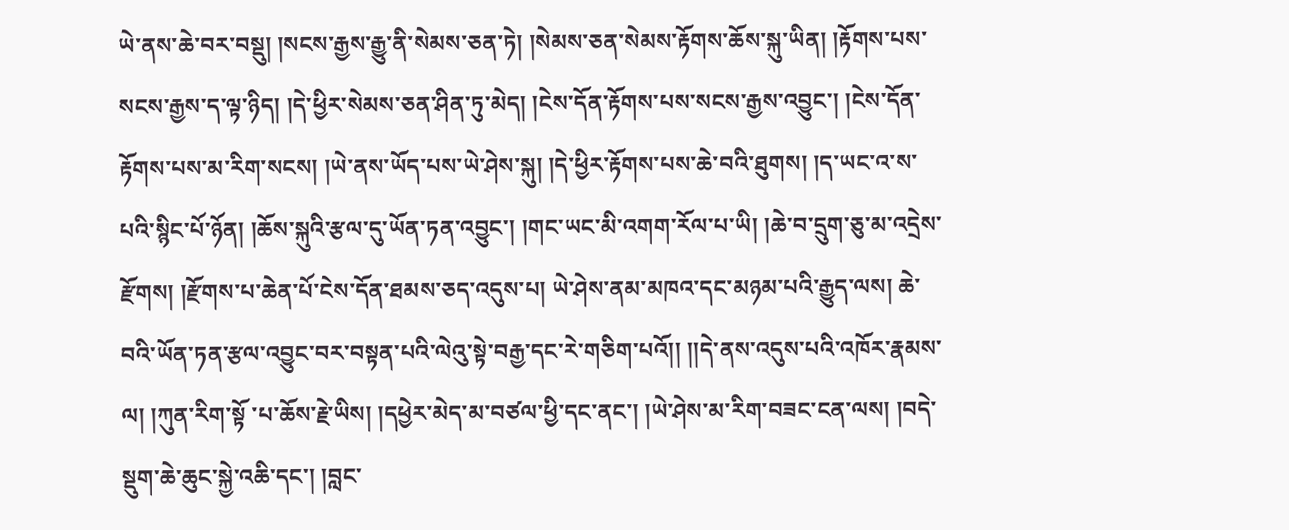ཡེ་ནས་ཆེ་བར་བསྡུ། །སངས་རྒྱས་རྒྱུ་ནི་སེམས་ཅན་ཏེ། །སེམས་ཅན་སེམས་རྟོགས་ཆོས་སྐུ་ཡིན། །རྟོགས་པས་སངས་རྒྱས་ད་ལྟ་ཉིད། །དེ་ཕྱིར་སེམས་ཅན་ཤིན་ཏུ་མེད། །ངེས་དོན་རྟོགས་པས་སངས་རྒྱས་འབྱུང་། །ངེས་དོན་རྟོགས་པས་མ་རིག་སངས། །ཡེ་ནས་ཡོད་པས་ཡེ་ཤེས་སྐུ། །དེ་ཕྱིར་རྟོགས་པས་ཆེ་བའི་ཐུགས། །ད་ཡང་འ་ས་པའི་སྙིང་པོ་ཉོན། །ཆོས་སྐུའི་རྩལ་དུ་ཡོན་ཏན་འབྱུང་། །གང་ཡང་མི་འགག་རོལ་པ་ཡི། །ཆེ་བ་དྲུག་ཅུ་མ་འདྲེས་རྫོགས། །རྫོགས་པ་ཆེན་པོ་ངེས་དོན་ཐམས་ཅད་འདུས་པ། ཡེ་ཤེས་ནམ་མཁའ་དང་མཉམ་པའི་རྒྱུད་ལས། ཆེ་བའི་ཡོན་ཏན་རྩལ་འབྱུང་བར་བསྟན་པའི་ལེའུ་སྟེ་བརྒྱ་དང་རེ་གཅིག་པའོ།། །།དེ་ནས་འདུས་པའི་འཁོར་རྣམས་ལ། །ཀུན་རིག་སྟོ ་པ་ཆོས་རྗེ་ཡིས། །དཕྱེར་མེད་མ་བཙལ་ཕྱི་དང་ནང་། །ཡེ་ཤེས་མ་རིག་བཟང་ངན་ལས། །བདེ་སྡུག་ཆེ་ཆུང་སྐྱེ་འཆི་དང་། །བླང་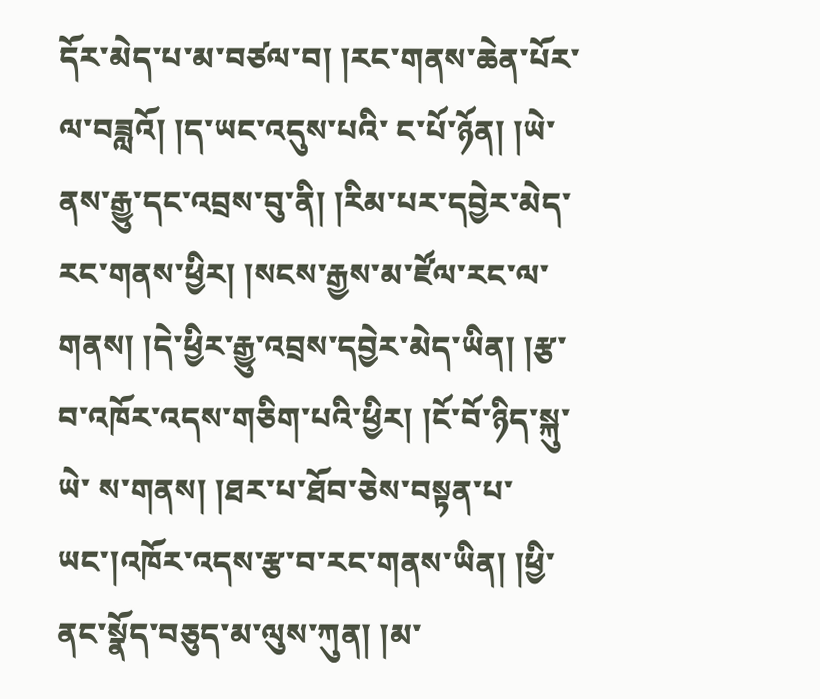དོར་མེད་པ་མ་བཙལ་བ། །རང་གནས་ཆེན་པོར་ལ་བཟླའོ། །ད་ཡང་འདུས་པའི་ ང་པོ་ཉོན། །ཡེ་ནས་རྒྱུ་དང་འབྲས་བུ་ནི། །རིམ་པར་དབྱེར་མེད་རང་གནས་ཕྱིར། །སངས་རྒྱས་མ་ཛོལ་རང་ལ་གནས། །དེ་ཕྱིར་རྒྱུ་འབྲས་དབྱེར་མེད་ཡིན། །རྩ་བ་འཁོར་འདས་གཅིག་པའི་ཕྱིར། །ངོ་བོ་ཉིད་སྐུ་ཡེ་ ས་གནས། །ཐར་པ་ཐོབ་ཅེས་བསྟན་པ་ཡང་།འཁོར་འདས་རྩ་བ་རང་གནས་ཡིན། །ཕྱི་ནང་སྣོད་བཅུད་མ་ལུས་ཀུན། །མ་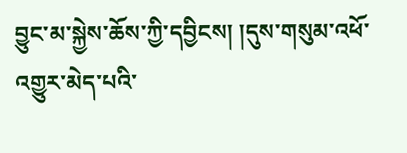བྱུང་མ་སྐྱེས་ཆོས་ཀྱི་དབྱིངས། །དུས་གསུམ་འཕོ་འགྱུར་མེད་པའི་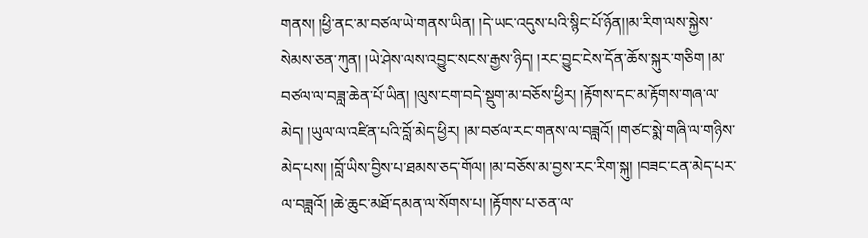གནས། །ཕྱི་ནང་མ་བཙལ་ཡེ་གནས་ཡིན། །དེ་ཡང་འདུས་པའི་སྙིང་པོ་ཉོན།།མ་རིག་ལས་སྐྱེས་སེམས་ཅན་ཀུན། །ཡེ་ཤེས་ལས་འབྱུང་སངས་རྒྱས་ཉིད། །རང་བྱུང་ངེས་དོན་ཆོས་སྐུར་གཅིག །མ་བཙལ་ལ་བཟླ་ཆེན་པོ་ཡིན། །ལུས་ངག་བདེ་སྡུག་མ་བཅོས་ཕྱིར། །རྟོགས་དང་མ་རྟོགས་གཞ་ལ་མེད། །ཡུལ་ལ་འཛིན་པའི་བློ་མེད་ཕྱིར། །མ་བཙལ་རང་གནས་ལ་བཟླའོ། །གཙང་སྨེ་གཞི་ལ་གཉིས་མེད་པས། །བློ་ཡིས་བྱིས་པ་ཐམས་ཅད་གོལ། །མ་བཅོས་མ་བྱས་རང་རིག་སྐུ། །བཟང་ངན་མེད་པར་ལ་བཟླའོ། །ཆེ་ཆུང་མཐོ་དམན་ལ་སོགས་པ། །རྟོགས་པ་ཅན་ལ་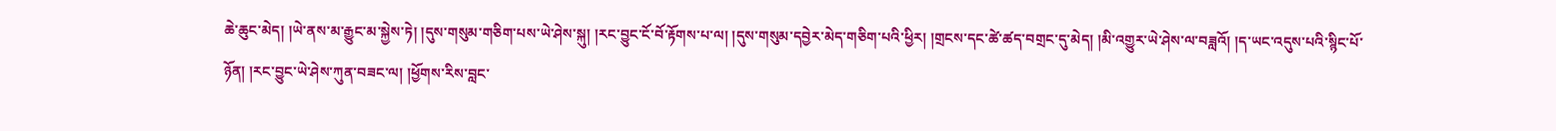ཆེ་ཆུང་མེད། །ཡེ་ནས་མ་རྒྱུང་མ་སྐྱེས་ཏེ། །དུས་གསུམ་གཅིག་པས་ཡེ་ཤེས་སྐུ། །རང་བྱུང་ངོ་བོ་རྟོགས་པ་ལ། །དུས་གསུམ་དབྱེར་མེད་གཅིག་པའི་ཕྱིར། །གྲངས་དང་ཚེ་ཚད་བགྲང་དུ་མེད། །མི་འགྱུར་ཡེ་ཤེས་ལ་བཟླའོ། །ད་ཡང་འདུས་པའི་སྙིང་པོ་ཉོན། །རང་བྱུང་ཡེ་ཤེས་ཀུན་བཟང་ལ། །ཕྱོགས་རིས་བླང་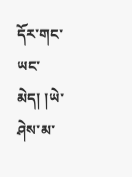དོར་གང་ཡང་མེད། །ཡེ་ཤེས་མ་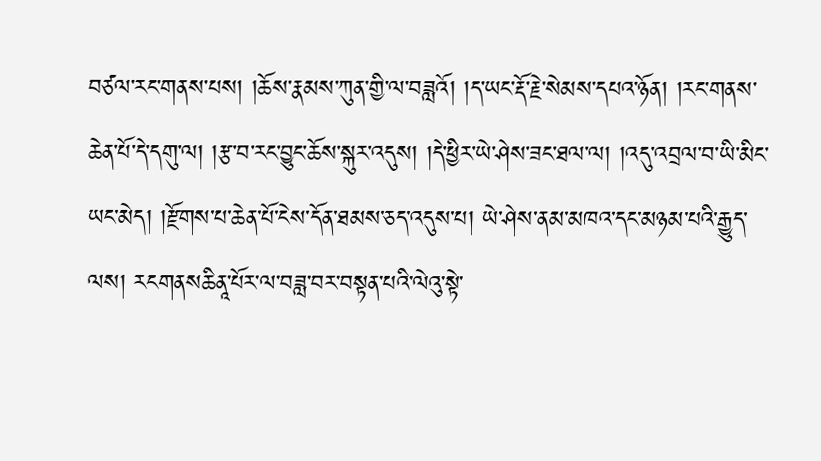བཙལ་རང་གནས་པས། །ཆོས་རྣམས་ཀུན་གྱི་ལ་བཟླའོ། །ད་ཡང་རྡོ་རྗེ་སེམས་དཔའ་ཉོན། །རང་གནས་ཆེན་པོ་དེ་དགུ་ལ། །རྩ་བ་རང་བྱུང་ཆོས་སྐུར་འདུས། །དེ་ཕྱིར་ཡེ་ཤེས་ཟང་ཐལ་ལ། །འདུ་འབྲལ་བ་ཡི་མིང་ཡང་མེད། །རྫོགས་པ་ཆེན་པོ་ངེས་དོན་ཐམས་ཅད་འདུས་པ། ཡེ་ཤེས་ནམ་མཁའ་དང་མཉམ་པའི་རྒྱུད་ལས། རངགནསཆིནཱ་པོར་ལ་བཟླ་བར་བསྟན་པའི་ལེའུ་སྟེ་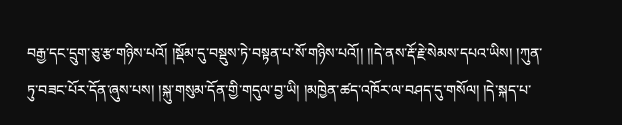བརྒྱ་དང་དྲུག་ཅུ་རྩ་གཉིས་པའོ། །སྡོམ་དུ་བསྡུས་ཏེ་བསྟན་པ་སོ་གཉིས་པའོ།། །།དེ་ནས་རྡོ་རྗེ་སེམས་དཔའ་ཡིས། །ཀུན་ཏུ་བཟང་པོར་དོན་ཞུས་པས། །སྐུ་གསུམ་དོན་གྱི་གདུལ་བྱ་ཡི། །མཁྱེན་ཚད་འཁོར་ལ་བཤད་དུ་གསོལ། །དེ་སྐད་པ་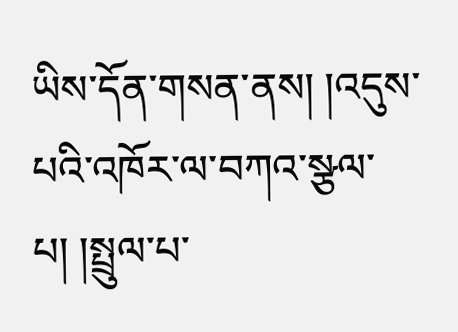ཡིས་དོན་གསན་ནས། །འདུས་པའི་འཁོར་ལ་བཀའ་སྩལ་པ། །སྤྲུལ་པ་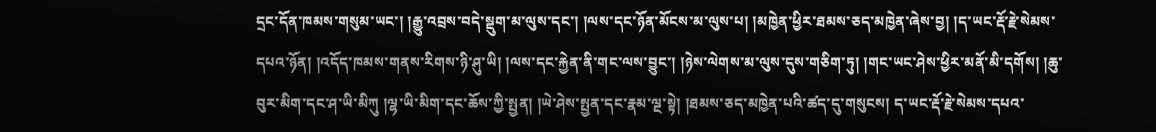དྲང་དོན་ཁམས་གསུམ་ཡང་། །རྒྱུ་འབྲས་བདེ་སྡུག་མ་ལུས་དང་། །ལས་དང་ཉོན་མོངས་མ་ལུས་པ། །མཁྱེན་ཕྱིར་ཐམས་ཅད་མཁྱེན་ཞེས་བྱ། །ད་ཡང་རྡོ་རྗེ་སེམས་དཔའ་ཉོན། །འདོད་ཁམས་གནས་རིགས་ཉི་ཤུ་ཡི། །ལས་དང་རྐྱེན་ནི་གང་ལས་བྱུང་། །ཉེས་ལེགས་མ་ལུས་དུས་གཅིག་ཏུ། །གང་ཡང་ཤེས་ཕྱིར་མནོ་མི་དགོས། །ཆུ་བུར་མིག་དང་ཤ་ཡི་མིཀུ །ལྷ་ཡི་མིག་དང་ཆོས་ཀྱི་སྤྱན། །ཡེ་ཤེས་སྤྱན་དང་རྣམ་ལྔ་སྟེ། །ཐམས་ཅད་མཁྱེན་པའི་ཚད་དུ་གསུངས། ད་ཡང་རྡོ་རྗེ་སེམས་དཔའ་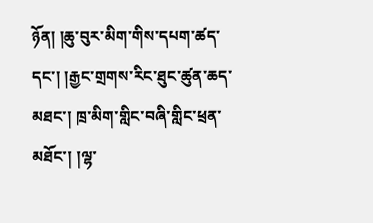ཉོན། །ཆུ་བུར་མིག་གིས་དཔག་ཚད་དང་། །རྒྱང་གྲགས་རིང་ཐུང་ཚུན་ཆད་མཐང་། ཁྲ་མིག་གླིང་བཞི་གླིང་ཕྲན་མཐོང་། །ལྷ་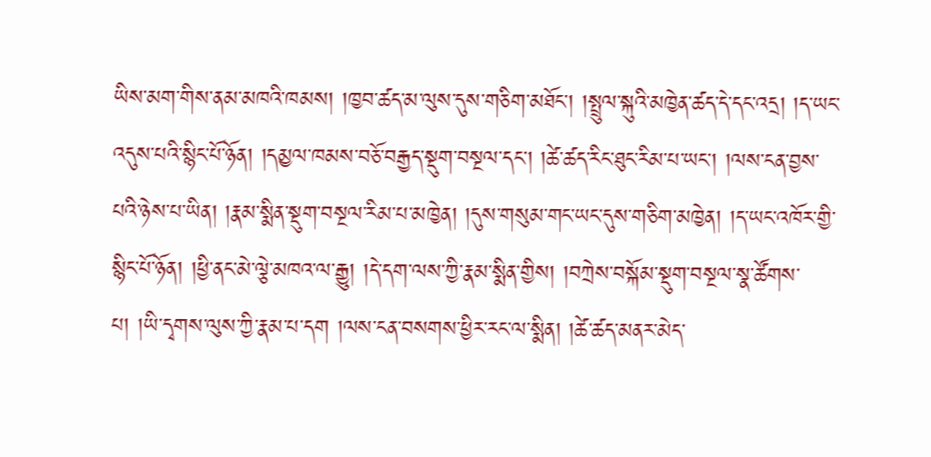ཡིས་མག་གིས་ནམ་མཁའི་ཁམས། །ཁྱབ་ཚད་མ་ལུས་དུས་གཅིག་མཐོང་། །སྤྲུལ་སྐུའི་མཁྱེན་ཚད་དེ་དང་འདྲ། །ད་ཡང་འདུས་པའི་སྙིང་པོ་ཉོན། །དམྱལ་ཁམས་བཅོ་བརྒྱད་སྡུག་བསྔལ་དང་། །ཚེ་ཚད་རིང་ཐུང་རིམ་པ་ཡང་། །ལས་ངན་བྱས་པའི་ཉེས་པ་ཡིན། །རྣམ་སྨིན་སྡུག་བསྔལ་རིམ་པ་མཁྱེན། །དུས་གསུམ་གང་ཡང་དུས་གཅིག་མཁྱེན། །ད་ཡང་འཁོར་གྱི་སྙིང་པོ་ཉོན། །ཕྱི་ནང་མེ་ལྕེ་མཁའ་ལ་རྒྱུ། །དེ་དག་ལས་ཀྱི་རྣམ་སྨིན་གྱིས། །བཀྲེས་བསྐོམ་སྡུག་བསྔལ་སྣ་ཚོགས་པ། །ཡི་དྭགས་ལུས་ཀྱི་རྣམ་པ་དག །ལས་ངན་བསགས་ཕྱིར་རང་ལ་སྨིན། །ཚེ་ཚད་མནར་མེད་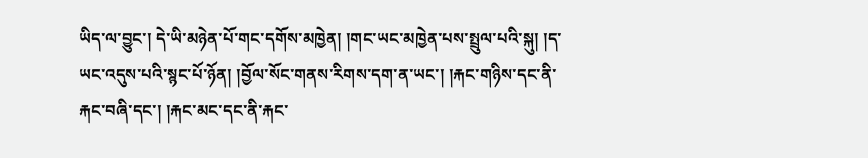ཡིད་ལ་བྱུང་། དེ་ཡི་མཉེན་པོ་གང་དགོས་མཁྱེན། །གང་ཡང་མཁྱེན་པས་སྤྲུལ་པའི་སྐུ། །ད་ཡང་འདུས་པའི་སྙང་པོ་ཉོན། །བྱོལ་སོང་གནས་རིགས་དག་ན་ཡང་། །རྐང་གཉིས་དང་ནི་རྐང་བཞི་དང་། །རྐང་མང་དང་ནི་རྐང་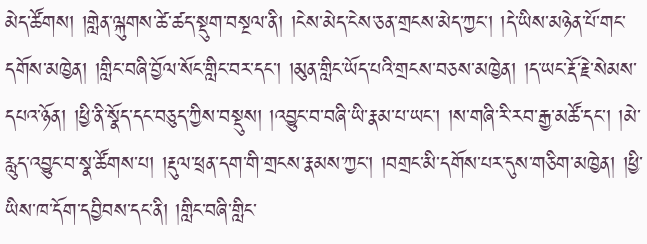མེད་ཚོགས། །གླེན་ལྐུགས་ཚེ་ཚད་སྡུག་བསྔལ་ནི། །ངེས་མེད་ངེས་ཅན་གྲངས་མེད་ཀྱང་། །དེ་ཡིས་མཉེན་པོ་གང་དགོས་མཁྱེན། །གླིང་བཞི་བྱོལ་སོང་གླིང་བར་དང་། །མུན་གླིང་ཡོད་པའི་གྲངས་བཅས་མཁྱེན། །ད་ཡང་རྡོ་རྗེ་སེམས་དཔའ་ཉོན། །ཕྱི་ནི་སྣོད་དང་བཅུད་ཀྱིས་བསྡུས། །འབྱུང་བ་བཞི་ཡི་རྣམ་པ་ཡང་། །ས་གཞི་རི་རབ་རྒྱ་མཚོ་དང་། །མེ་རླུད་འབྱུང་བ་སྣ་ཚོགས་པ། །རྡུལ་ཕྲན་དག་གི་གྲངས་རྣམས་ཀྱང་། །བགྲང་མི་དགོས་པར་དུས་གཅིག་མཁྱེན། །ཕྱི་ཡིས་ཁ་དོག་དབྱིབས་དང་ནི། །གླིང་བཞི་གླིང་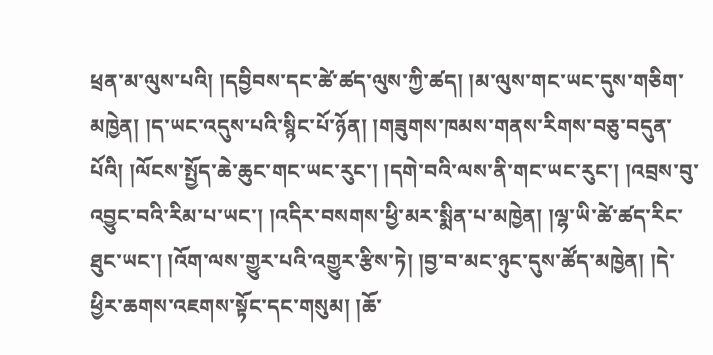ཕྲན་མ་ལུས་པའི། །དབྱིབས་དང་ཚེ་ཚད་ལུས་ཀྱི་ཚད། །མ་ལུས་གང་ཡང་དུས་གཅིག་མཁྱེན། །ད་ཡང་འདུས་པའི་སྙིང་པོ་ཉོན། །གཟུགས་ཁམས་གནས་རིགས་བཅུ་བདུན་པོའི། །ལོངས་སྤྱོད་ཆེ་ཆུང་གང་ཡང་རུང་། །དགེ་བའི་ལས་ནི་གང་ཡང་རུང་། །འབྲས་བུ་འབྱུང་བའི་རིམ་པ་ཡང་། །འདིར་བསགས་ཕྱི་མར་སྨིན་པ་མཁྱེན། །ལྷ་ཡི་ཚེ་ཚད་རིང་ཐུང་ཡང་། །འོག་ལས་གྱུར་པའི་འགྱུར་རྩིས་ཏེ། །བྱ་བ་མང་ཉུང་དུས་ཚོད་མཁྱེན། །དེ་ཕྱིར་ཆགས་འཇགས་སྟོང་དང་གསུམ། །ཆོ་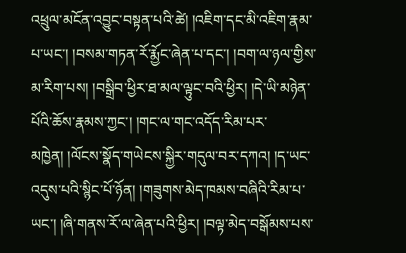འཕྲུལ་མངོན་འབྱུང་བསྟན་པའི་ཚེ། །འཇིག་དང་མི་འཇིག་རྣམ་པ་ཡང་། །བསམ་གཏན་རོ་རྨྱོང་ཞེན་པ་དང་། །བག་ལ་ཉལ་གྱིས་མ་རིག་པས། །བསྒྲིབ་ཕྱིར་ཐ་མལ་ལྟུང་བའི་ཕྱིར། །དེ་ཡི་མཉེན་པོའི་ཆོས་རྣམས་ཀྱང་། །གང་ལ་གང་འདོད་རིམ་པར་མཁྱེན། །ལོངས་སྣོད་གཡེངས་སྐྱིར་གདུལ་བར་དཀའ། །ད་ཡང་འདུས་པའི་སྙིང་པོ་ཉོན། །གཟུགས་མེད་ཁམས་བཞིའི་རིམ་པ་ཡང་། །ཞི་གནས་རོ་ལ་ཞེན་པའི་ཕྱིར། །བལྟ་མེད་བསྒོམས་པས་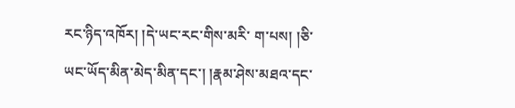རང་ཉིད་འཁོར། །དེ་ཡང་རང་གིས་མརི་ ག་པས། །ཅི་ཡང་ཡོད་མིན་མེད་མིན་དང་། །རྣམ་ཤེས་མཐའ་དང་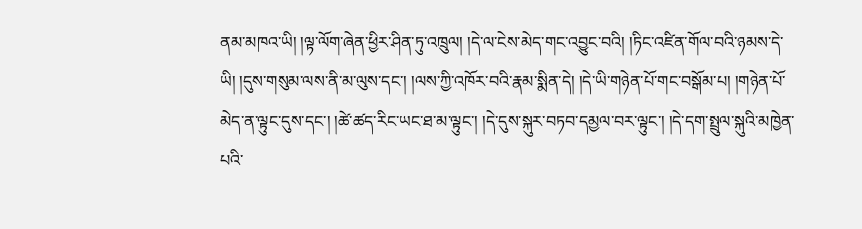ནམ་མཁའ་ཡི། །ལྟ་ལོག་ཞེན་ཕྱིར་ཤིན་ཏུ་འཁྲུལ། །དེ་ལ་ངེས་མེད་གང་འབྱུང་བའི། །ཏིང་འཛིན་གོལ་བའི་ཉམས་དེ་ཡི། །དུས་གསུམ་ལས་ནི་མ་ལུས་དང་། །ལས་ཀྱི་འཁོར་བའི་རྣམ་སྨིན་དེ། །དེ་ཡི་གཉེན་པོ་གང་བསྒོམ་པ། །གཉེན་པོ་མེད་ན་ལྟུང་དུས་དང་། །ཚེ་ཚད་རིང་ཡང་ཐ་མ་ལྟུང་། །དེ་དུས་སྐུར་བཏབ་དམྱལ་བར་ལྟུང་། །དེ་དག་སྤྲུལ་སྐུའི་མཁྱེན་པའི་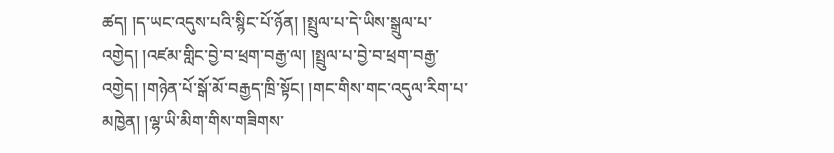ཚད། །ད་ཡང་འདུས་པའི་སྙིང་པོ་ཉོན། །སྤྲུལ་པ་དེ་ཡིས་སྒྲུལ་པ་འགྱེད། །འཛམ་གླིང་བྱེ་བ་ཕྲག་བརྒྱ་ལ། །སྤྲུལ་པ་བྱེ་བ་ཕྲག་བརྒྱ་འགྱེད། །གཉེན་པོ་སྒོ་མོ་བརྒྱད་ཁྲི་སྟོང། །གང་གིས་གང་འདུལ་རིག་པ་མཁྱེན། །ལྷ་ཡི་མིག་གིས་གཟིགས་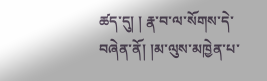ཚད་དུ། ། རྣ་བ་ལ་སོགས་དེ་བཞེན་ནོ། །མ་ལུས་མཁྱེན་པ་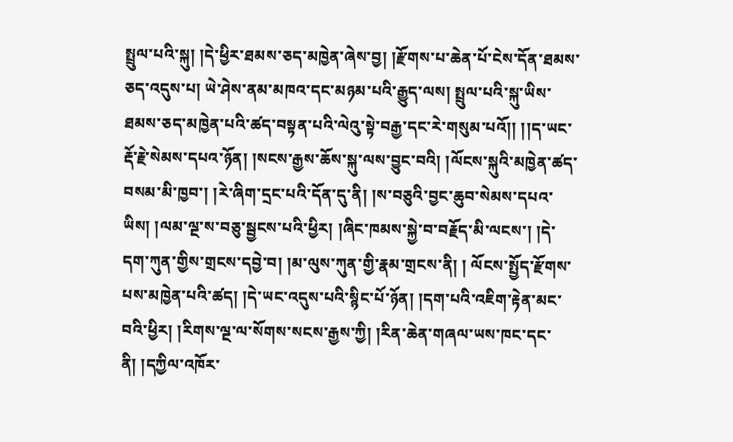སྤྲུལ་པའི་སྐུ། །དེ་ཕྱིར་ཐམས་ཅད་མཁྱེན་ཞེས་བྱ། །རྫོགས་པ་ཆེན་པོ་ངེས་དོན་ཐམས་ཅད་འདུས་པ། ཡེ་ཤེས་ནམ་མཁའ་དང་མཉམ་པའི་རྒྱུད་ལས། སྤྲུལ་པའི་སྐུ་ཡིས་ཐམས་ཅད་མཁྱེན་པའི་ཚད་བསྟན་པའི་ལེའུ་སྟེ་བརྒྱ་དང་རེ་གསུམ་པའོ།། །།ད་ཡང་རྡོ་རྗེ་སེམས་དཔའ་ཉོན། །སངས་རྒྱས་ཆོས་སྐུ་ལས་བྱུང་བའི། །ལོངས་སྐུའི་མཁྱེན་ཚད་བསམ་མི་ཁྱབ་། །རེ་ཞིག་དྲང་པའི་དོན་དུ་ནི། །ས་བཅུའི་བྱང་ཆུབ་སེམས་དཔའ་ཡིས། །ལམ་ལྔ་ས་བཅུ་སྦྱངས་པའི་ཕྱིར། །ཞིང་ཁམས་སྐྱེ་བ་བརྗོད་མི་ལངས་། །དེ་དག་ཀུན་གྱིས་གྲངས་དབྱེ་བ། །མ་ལུས་ཀུན་གྱི་རྣམ་གྲངས་ནི། ། ལོངས་སྤྱོད་རྫོགས་པས་མཁྱེན་པའི་ཚད། །དེ་ཡང་འདུས་པའི་སྙིང་པོ་ཉོན། །དག་པའི་འཇིག་རྟེན་མང་བའི་ཕྱིར། །རིགས་ལྔ་ལ་སོགས་སངས་རྒྱས་ཀྱི། །རིན་ཆེན་གཞལ་ཡས་ཁང་དང་ནི། །དཀྱིལ་འཁོར་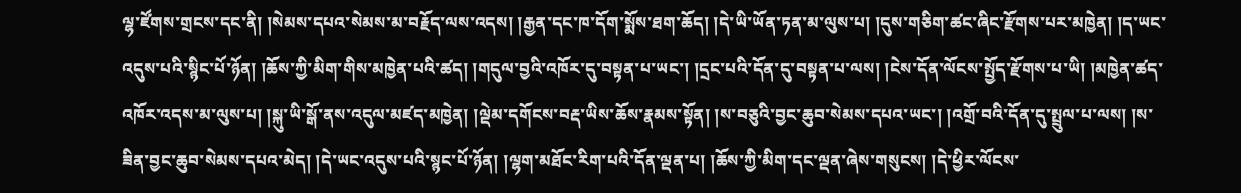ལྷ་ཛོགས་གྲངས་དང་ནི། །སེམས་དཔའ་སེམས་མ་བརྗོད་ལས་འདས། །རྒྱན་དང་ཁ་དོག་སྨོས་ཐག་ཆོད། །དེ་ཡི་ཡོན་ཏན་མ་ལུས་པ། །དུས་གཅིག་ཚང་ཞིང་རྫོགས་པར་མཁྱེན། །ད་ཡང་འདུས་པའི་སྙིང་པོ་ཉོན། །ཆོས་ཀྱི་མིག་གིས་མཁྱེན་པའི་ཚད། །གདུལ་བྱའི་འཁོར་དུ་བསྟན་པ་ཡང་། །དྲང་པའི་དོན་དུ་བསྟན་པ་ལས། །ངེས་དོན་ལོངས་སྤྱོད་རྫོགས་པ་ཡི། །མཁྱེན་ཚད་འཁོར་འདས་མ་ལུས་པ། །སྐུ་ཡི་སྒོ་ནས་འདུལ་མཛད་མཁྱེན། །ལྡེམ་དགོངས་བརྡ་ཡིས་ཆོས་རྣམས་སྟོན། །ས་བཅུའི་བྱང་ཆུབ་སེམས་དཔའ་ཡང་། །འགྲོ་བའི་དོན་དུ་སྤྲུལ་པ་ལས། །ས་ཟིན་བྱང་ཆུབ་སེམས་དཔའ་མེད། །དེ་ཡང་འདུས་པའི་སྙང་པོ་ཉོན། །ལྷག་མཐོང་རིག་པའི་དོན་ལྡན་པ། །ཆོས་ཀྱི་མིག་དང་ལྡན་ཞེས་གསུངས། །དེ་ཕྱིར་ལོངས་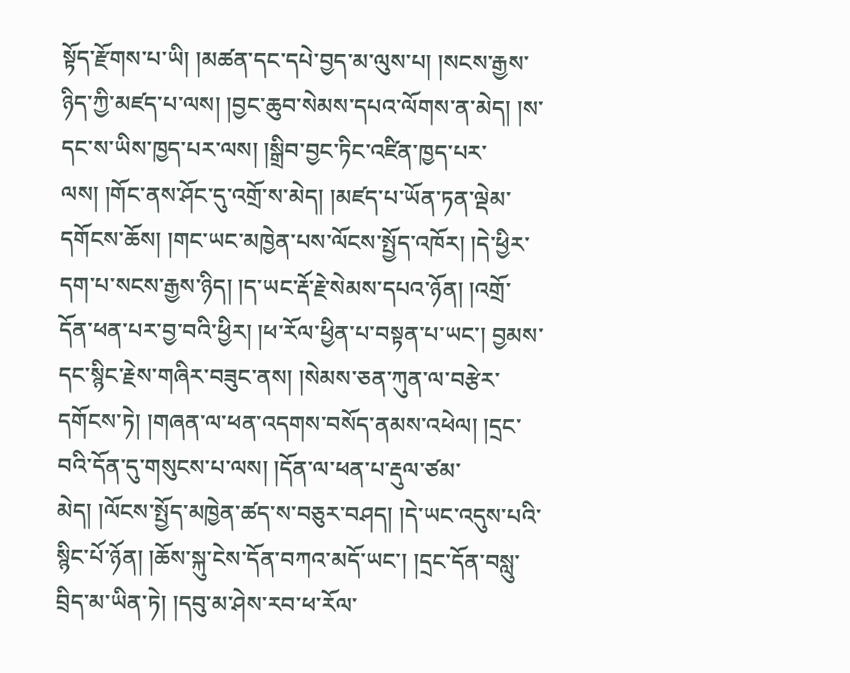སྟོད་རྫོགས་པ་ཡི། །མཚན་དང་དཔེ་བྱད་མ་ལུས་པ། །སངས་རྒྱས་ཉིད་ཀྱི་མཛད་པ་ལས། །བྱང་ཆུབ་སེམས་དཔའ་ལོགས་ན་མེད། །ས་དང་ས་ཡིས་ཁྱད་པར་ལས། །སྒྲིབ་བྱང་ཏིང་འཛིན་ཁྱད་པར་ལས། །གོང་ནས་ཤོང་དུ་འགྲོ་ས་མེད། །མཛད་པ་ཡོན་ཏན་ལྡེམ་དགོངས་ཆོས། །གང་ཡང་མཁྱེན་པས་ལོངས་སྤྱོད་འཁོར། །དེ་ཕྱིར་དག་པ་སངས་རྒྱས་ཉིད། །ད་ཡང་རྡོ་རྗེ་སེམས་དཔའ་ཉོན། །འགྲོ་དོན་ཕན་པར་བྱ་བའི་ཕྱིར། །ཕ་རོལ་ཕྱིན་པ་བསྟན་པ་ཡང་། བྱམས་དང་སྙིང་རྗེས་གཞིར་བཟུང་ནས། །སེམས་ཅན་ཀུན་ལ་བརྩེར་དགོངས་ཏེ། །གཞན་ལ་ཕན་འདགས་བསོད་ནམས་འཕེལ། །དྲང་བའི་དོན་དུ་གསུངས་པ་ལས། །དོན་ལ་ཕན་པ་རྡུལ་ཙམ་མེད། །ལོངས་སྤྱོད་མཁྱེན་ཚད་ས་བཅུར་བཤད། །དེ་ཡང་འདུས་པའི་སྙིང་པོ་ཉོན། །ཆོས་སྐུ་ངེས་དོན་བཀའ་མདོ་ཡང་། །དྲང་དོན་བསླུ་བྲིད་མ་ཡིན་ཏེ། །དབུ་མ་ཤེས་རབ་ཕ་རོལ་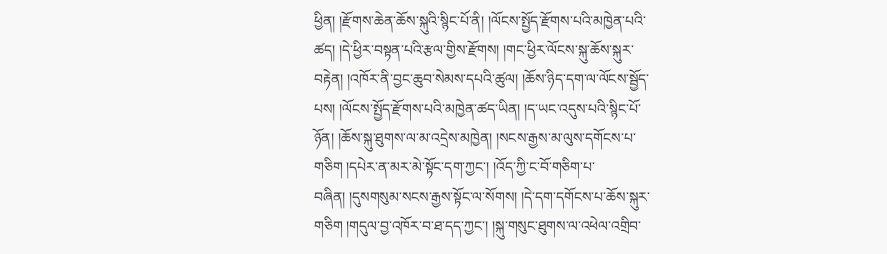ཕྱིན། །རྫོགས་ཆེན་ཆོས་སྐུའི་སྙིང་པོ་ནི། །ལོངས་སྤྱོད་རྫོགས་པའི་མཁྱེན་པའི་ཚད། །དེ་ཕྱིར་བསྟན་པའི་རྩལ་གྱིས་རྫོགས། །གང་ཕྱིར་ལོངས་སྐུ་ཆོས་སྐུར་བརྟེན། །འཁོར་ནི་བྱང་ཆུབ་སེམས་དཔའི་ཚུལ། །ཆོས་ཉིད་དག་ལ་ལོངས་སྦྱོད་པས། །ལོངས་སྤྱོད་རྫོགས་པའི་མཁྱེན་ཚད་ཡིན། །ད་ཡང་འདུས་པའི་སྙིང་པོ་ཉོན། །ཆོས་སྐུ་ཐུགས་ལ་མ་འདྲེས་མཁྱེན། །སངས་རྒྱས་མ་ལུས་དགོངས་པ་གཅིག །དཔེར་ན་མར་མེ་སྟོང་དག་ཀྱང་། །འོད་ཀྱི་ང་བོ་གཅིག་པ་བཞིན། །དུསགསུམ་སངས་རྒྱས་སྟོང་ལ་སོགས། །དེ་དག་དགོངས་པ་ཆོས་སྐུར་གཅིག །གདུལ་བྱ་འཁོར་བ་ཐ་དད་ཀྱང་། །སྐུ་གསུང་ཐུགས་ལ་འཕེལ་འགྲིབ་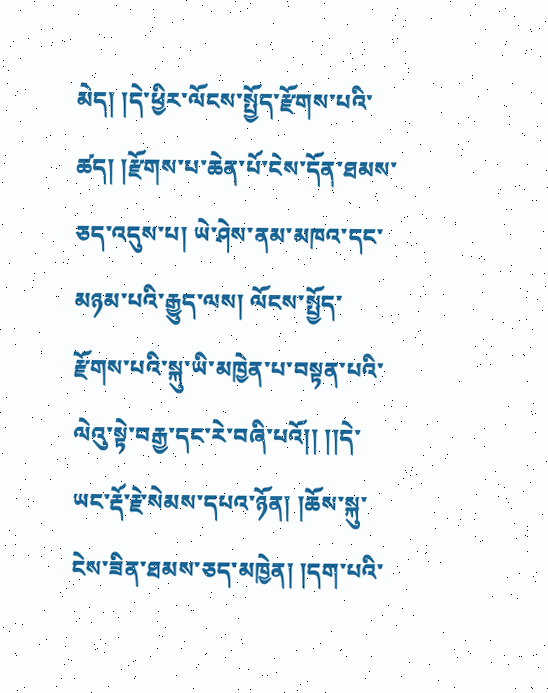མེད། །དེ་ཕྱིར་ལོངས་སྤྱོད་རྫོགས་པའི་ཚད། །རྫོགས་པ་ཆེན་པོ་ངེས་དོན་ཐམས་ཅད་འདུས་པ། ཡེ་ཤེས་ནམ་མཁའ་དང་མཉམ་པའི་རྒྱུད་ལས། ལོངས་སྤྱོད་རྫོགས་པའི་སྐུ་ཡི་མཁྱེན་པ་བསྟན་པའི་ལེའུ་སྟེ་བརྒྱ་དང་རེ་བཞི་པའོ།། །།དེ་ཡང་རྡོ་རྗེ་སེམས་དཔའ་ཉོན། །ཆོས་སྐུ་ངེས་ཟིན་ཐམས་ཅད་མཁྱེན། །དག་པའི་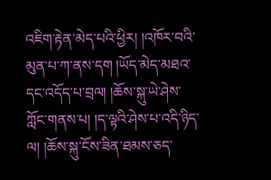འཇིག་རྟེན་མེད་པའི་ཕྱིར། །འཁོར་བའི་མུན་པ་ཀ་ནས་དག །ཡོད་མེད་མཐའ་དང་འདོད་པ་བྲལ། །ཆོས་སྐུ་ཡེ་ཤེས་ཀློང་གནས་པ། །ད་ལྟའི་ཤེས་པ་འདི་ཉིད་ལ། །ཆོས་སྐུ་ངོས་ཟིན་ཐམས་ཅད་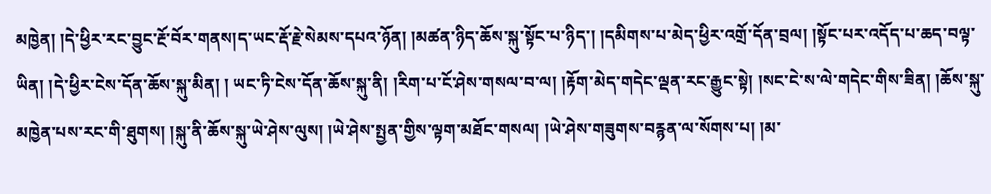མཁྱེན། །དེ་ཕྱིར་རང་བྱུང་རྔོ་བོར་གནས།ད་ཡང་རྡོ་རྗེ་སེམས་དཔའ་ཉོན། །མཚན་ཉིད་ཆོས་སྐུ་སྟོང་པ་ཉིད་། །དམིགས་པ་མེད་ཕྱིར་འགྲོ་དོན་བྲལ། །སྟོང་པར་འདོད་པ་ཆད་བལྟ་ཡིན། །དེ་ཕྱིར་ངེས་དོན་ཆོས་སྐུ་མིན། ། ཡང་ཏི་ངེས་དོན་ཆོས་སྐུ་ནི། །རིག་པ་ངོ་ཤེས་གསལ་བ་ལ། །རྟོག་མེད་གདེང་ལྡན་རང་རྒྱུང་སྟེ། །སང་ངེ་ས་ལེ་གདེང་གིས་ཟིན། །ཆོས་སྐུ་མཁྱེན་པས་རང་གི་ཐུགས། །སྐུ་ནི་ཆོས་སྐུ་ཡེ་ཤེས་ལུས། །ཡེ་ཤེས་སྤྱན་གྱིས་ལྟག་མཐོང་གསལ། །ཡེ་ཤེས་གཟུགས་བརྙན་ལ་སོགས་པ། །མ་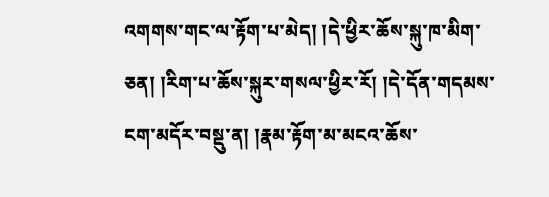འགགས་གང་ལ་རྟོག་པ་མེད། །དེ་ཕྱིར་ཆོས་སྐུ་ཁ་མིག་ཅན། །རིག་པ་ཆོས་སྐུར་གསལ་ཕྱིར་རོ། །དེ་དོན་གདམས་ངག་མདོར་བསྡུ་ན། །རྣམ་རྟོག་མ་མངའ་ཆོས་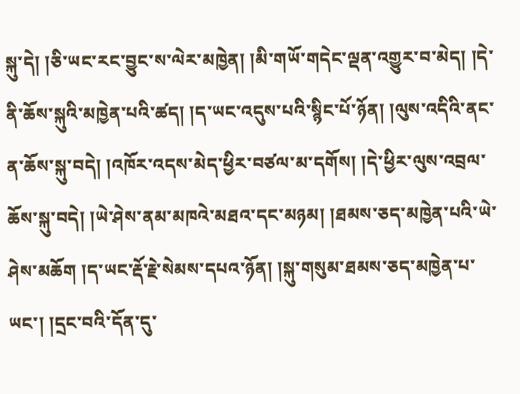སྐུ་དེ། །ཅི་ཡང་རང་བྱུང་ས་ལེར་མཁྱེན། །མི་གཡོ་གདེང་ལྡན་འགྱུར་བ་མེད། །དེ་ནི་ཆོས་སྐུའི་མཁྱེན་པའི་ཚད། །ད་ཡང་འདུས་པའི་སྙིང་པོ་ཉོན། །ལུས་འདིའི་ནང་ན་ཆོས་སྐུ་བདེ། །འཁོར་འདས་མེད་ཕྱིར་བཙལ་མ་དགོས། །དེ་ཕྱིར་ལུས་འབྲལ་ཆོས་སྐུ་བདེ། །ཡེ་ཤེས་ནམ་མཁའེ་མཐའ་དང་མཉམ། །ཐམས་ཅད་མཁྱེན་པའི་ཡེ་ཤེས་མཆོག །ད་ཡང་རྡོ་རྗེ་སེམས་དཔའ་ཉོན། །སྐུ་གསུམ་ཐམས་ཅད་མཁྱེན་པ་ཡང་། །དྲང་བའི་དོན་དུ་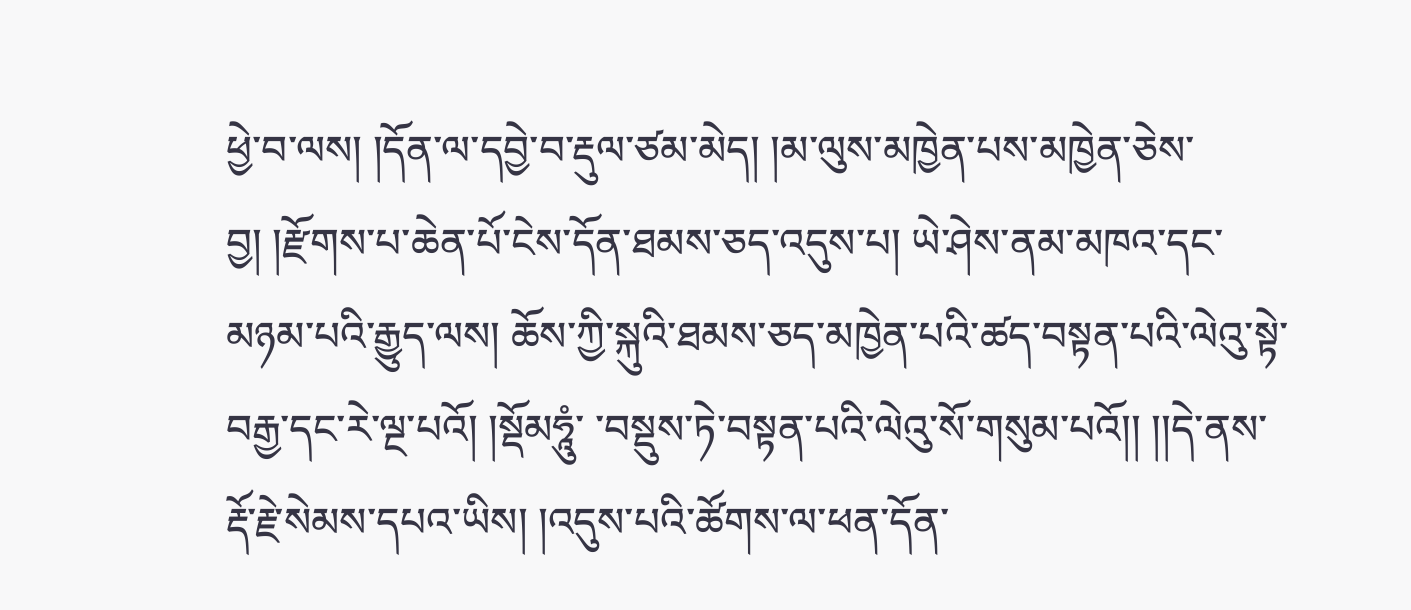ཕྱེ་བ་ལས། །དོན་ལ་དབྱེ་བ་རྡུལ་ཙམ་མེད། །མ་ལུས་མཁྱེན་པས་མཁྱེན་ཅེས་བྱ། །རྫོགས་པ་ཆེན་པོ་ངེས་དོན་ཐམས་ཅད་འདུས་པ། ཡེ་ཤེས་ནམ་མཁའ་དང་མཉམ་པའི་རྒྱུད་ལས། ཆོས་ཀྱི་སྐུའི་ཐམས་ཅད་མཁྱེན་པའི་ཚད་བསྟན་པའི་ལེའུ་སྟེ་བརྒྱ་དང་རེ་ལྔ་པའོ། །སྡོམཧཱུཾ་ ་བསྡུས་ཏེ་བསྟན་པའི་ལེའུ་སོ་གསུམ་པའོ།། །།དེ་ནས་རྡོ་རྗེ་སེམས་དཔའ་ཡིས། །འདུས་པའི་ཚོགས་ལ་ཕན་དོན་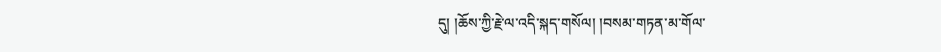དུ། །ཆོས་ཀྱི་རྗེ་ལ་འདི་སྐད་གསོལ། །བསམ་གཏན་མ་གོལ་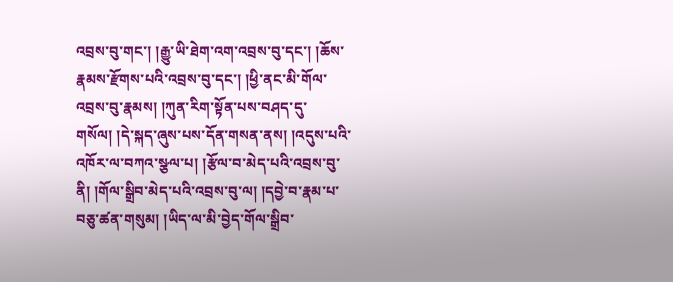འབྲས་བུ་གང་། །རྒྱུ་ཡི་ཐེག་འག་འབྲས་བུ་དང་། །ཆོས་རྣམས་རྫོགས་པའི་འབྲས་བུ་དང་། །ཕྱི་ནང་མི་གོལ་འབྲས་བུ་རྣམས། །ཀུན་རིག་སྟོན་པས་བཤད་དུ་གསོལ། །དེ་སྐད་ཞུས་པས་དོན་གསན་ནས། །འདུས་པའི་འཁོར་ལ་བཀའ་སྩལ་པ། །རྩོལ་བ་མེད་པའི་འབྲས་བུ་ནི། །གོལ་སྒྲིབ་མེད་པའི་འབྲས་བུ་ལ། །དབྱེ་བ་རྣམ་པ་བཅུ་ཚན་གསུམ། །ཡིད་ལ་མི་བྱེད་གོལ་སྒྲིབ་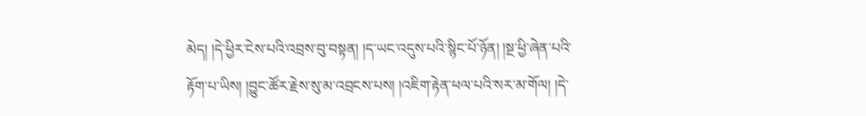མེད། །དེ་ཕྱིར་ངེས་པའི་འབྲས་བུ་བསྟན། །ད་ཡང་འདུས་པའི་སྙིང་པོ་ཉོན། །སྔ་ཕྱི་ཞེན་པའི་རྟོག་པ་ཡིས། །བྱུང་ཚོར་རྗེས་སུ་མ་འབྲངས་པས། །འཇིག་རྟེན་ཕལ་པའི་སར་མ་གོལ། །དེ་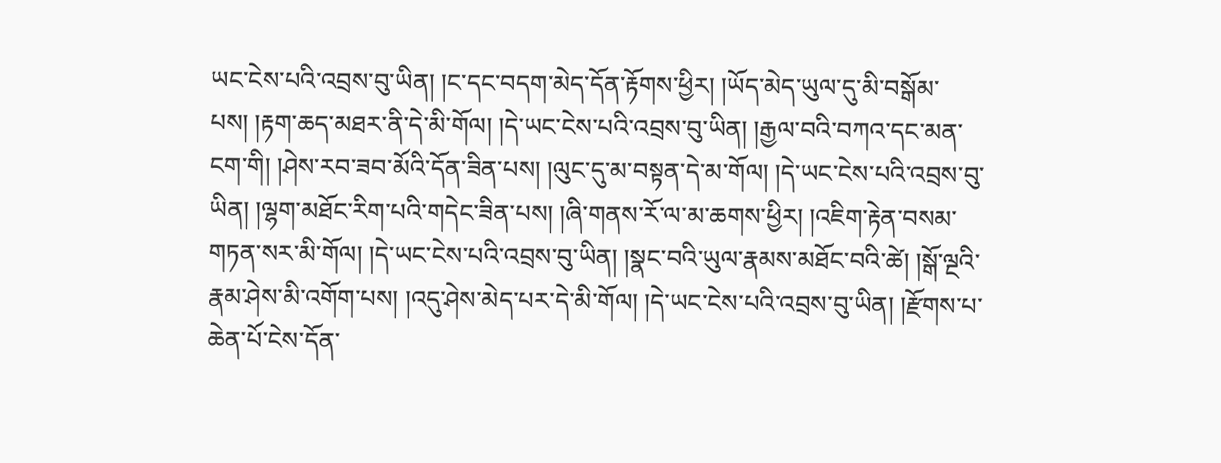ཡང་ངེས་པའི་འབྲས་བུ་ཡིན། །ང་དང་བདག་མེད་དོན་རྟོགས་ཕྱིར། །ཡོད་མེད་ཡུལ་དུ་མི་བསྒོམ་པས། །རྟག་ཆད་མཐར་ནི་དེ་མི་གོལ། །དེ་ཡང་ངེས་པའི་འབྲས་བུ་ཡིན། །རྒྱལ་བའི་བཀའ་དང་མན་ངག་གི། །ཤེས་རབ་ཟབ་མོའི་དོན་ཟིན་པས། །ལུང་དུ་མ་བསྟན་དེ་མ་གོལ། །དེ་ཡང་ངེས་པའི་འབྲས་བུ་ཡིན། །ལྷག་མཐོང་རིག་པའི་གདེང་ཟིན་པས། །ཞི་གནས་རོ་ལ་མ་ཆགས་ཕྱིར། །འཇིག་རྟེན་བསམ་གཏན་སར་མི་གོལ། །དེ་ཡང་ངེས་པའི་འབྲས་བུ་ཡིན། །སྣང་བའི་ཡུལ་རྣམས་མཐོང་བའི་ཚེ། །སྒོ་ལྔའི་རྣམ་ཤེས་མི་འགོག་པས། །འདུ་ཤེས་མེད་པར་དེ་མི་གོལ། །དེ་ཡང་ངེས་པའི་འབྲས་བུ་ཡིན། །རྫོགས་པ་ཆེན་པོ་ངེས་དོན་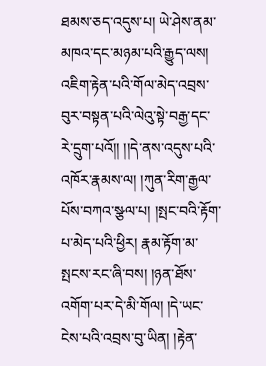ཐམས་ཅད་འདུས་པ། ཡེ་ཤེས་ནམ་མཁའ་དང་མཉམ་པའི་རྒྱུད་ལས། འཇིག་རྟེན་པའི་གོལ་མེད་འབྲས་བུར་བསྟན་པའི་ལེའུ་སྟེ་བརྒྱ་དང་རེ་དྲུག་པའོ།། །།དེ་ནས་འདུས་པའི་འཁོར་རྣམས་ལ། །ཀུན་རིག་རྒྱལ་པོས་བཀའ་སྩལ་པ། །སྤང་བའི་རྟོག་པ་མེད་པའི་ཕྱིར། རྣམ་རྟོག་མ་སྤངས་རང་ཞི་བས། །ཉན་ཐོས་འགོག་པར་དེ་མི་གོལ། །དེ་ཡང་ངེས་པའི་འབྲས་བུ་ཡིན། །རྟེན་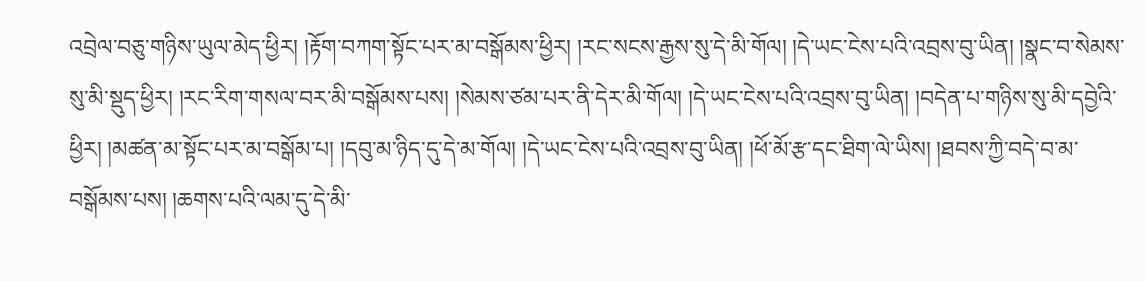འབྲེལ་བཅུ་གཉིས་ཡུལ་མེད་ཕྱིར། །རྟོག་བཀག་སྟོང་པར་མ་བསྒོམས་ཕྱིར། །རང་སངས་རྒྱས་སུ་དེ་མི་གོལ། །དེ་ཡང་ངེས་པའི་འབྲས་བུ་ཡིན། །སྣང་བ་སེམས་སུ་མི་སྡུད་ཕྱིར། །རང་རིག་གསལ་བར་མི་བསྒོམས་པས། །སེམས་ཙམ་པར་ནི་དེར་མི་གོལ། །དེ་ཡང་ངེས་པའི་འབྲས་བུ་ཡིན། །བདེན་པ་གཉིས་སུ་མི་དབྱེའི་ཕྱིར། །མཚན་མ་སྟོང་པར་མ་བསྒོམ་པ། །དབུ་མ་ཉིད་དུ་དེ་མ་གོལ། །དེ་ཡང་ངེས་པའི་འབྲས་བུ་ཡིན། །ཕོ་མོ་རྩ་དང་ཐིག་ལེ་ཡིས། །ཐབས་ཀྱི་བདེ་བ་མ་བསྒོམས་པས། །ཆགས་པའི་ལམ་དུ་དེ་མི་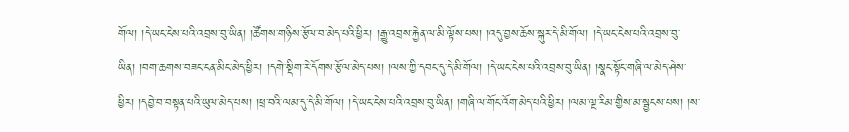གོལ། །དེ་ཡང་ངེས་པའི་འབྲས་བུ་ཡིན། །ཚོགས་གཉིས་རྩོལ་བ་མེད་པའི་ཕྱིར། །རྒྱུ་འབྲས་རྐྱེན་ལ་མི་ལྟོས་པས། །འདུ་བྱས་ཆོས་སྐུར་དེ་མི་གོལ། །དེ་ཡང་ངེས་པའི་འབྲས་བུ་ཡིན། །བག་ཆགས་བཟང་ངན་མིང་མེད་ཕྱིར། །དགེ་སྡིག་རེ་དོགས་རྩོལ་མེད་པས། །ལས་ཀྱི་དབང་དུ་དེ་མི་གོལ། །དེ་ཡང་ངེས་པའི་འབྲས་བུ་ཡིན། །སྣང་སྟོང་གཞི་ལ་མེད་ཤེས་ཕྱིར། །དབྱེ་བ་བསྟན་པའི་ཡུལ་མེད་པས། །ཕྲ་བའི་ལམ་དུ་དེ་མི་གོལ། །དེ་ཡང་ངེས་པའི་འབྲས་བུ་ཡིན། །གཞི་ལ་གོང་འོག་མེད་པའི་ཕྱིར། །ལམ་ལྔ་རིམ་གྱིས་མ་སྦྱངས་པས། །ས་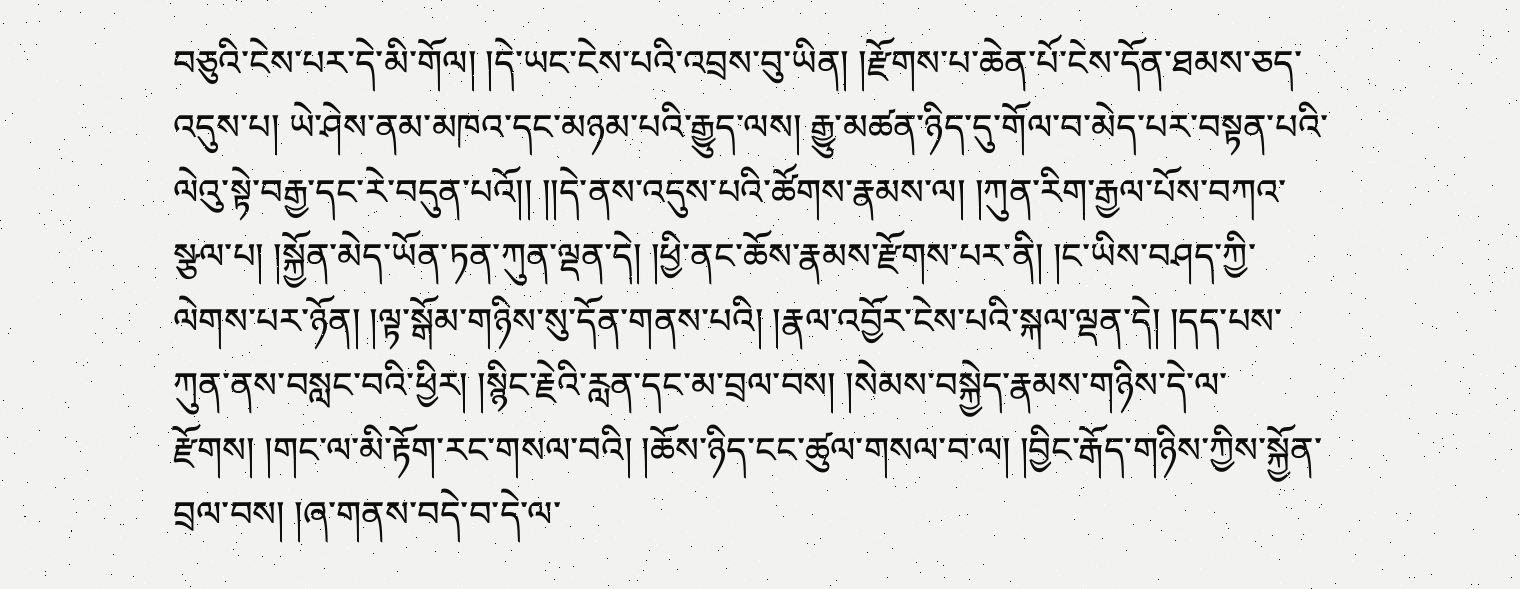བཅུའི་ངེས་པར་དེ་མི་གོལ། །དེ་ཡང་ངེས་པའི་འབྲས་བུ་ཡིན། །རྫོགས་པ་ཆེན་པོ་ངེས་དོན་ཐམས་ཅད་འདུས་པ། ཡེ་ཤེས་ནམ་མཁའ་དང་མཉམ་པའི་རྒྱུད་ལས། རྒྱུ་མཚན་ཉིད་དུ་གོལ་བ་མེད་པར་བསྟན་པའི་ལེའུ་སྟེ་བརྒྱ་དང་རེ་བདུན་པའོ།། །།དེ་ནས་འདུས་པའི་ཚོགས་རྣམས་ལ། །ཀུན་རིག་རྒྱལ་པོས་བཀའ་སྩལ་པ། །སྐྱོན་མེད་ཡོན་ཏན་ཀུན་ལྡན་དེ། །ཕྱི་ནང་ཆོས་རྣམས་རྫོགས་པར་ནི། །ང་ཡིས་བཤད་ཀྱི་ལེགས་པར་ཉོན། །ལྟ་སྒོམ་གཉིས་སུ་དོན་གནས་པའི། །རྣལ་འབྱོར་ངེས་པའི་སྐལ་ལྡན་དེ། །དད་པས་ཀུན་ནས་བསླང་བའི་ཕྱིར། །སྙིང་རྗེའི་རླན་དང་མ་བྲལ་བས། །སེམས་བསྐྱེད་རྣམས་གཉིས་དེ་ལ་རྫོགས། །གང་ལ་མི་རྟོག་རང་གསལ་བའི། །ཆོས་ཉིད་ངང་ཚུལ་གསལ་བ་ལ། །བྱིང་རྒོད་གཉིས་ཀྱིས་སྐྱོན་བྲལ་བས། །ཞ་གནས་བདེ་བ་དེ་ལ་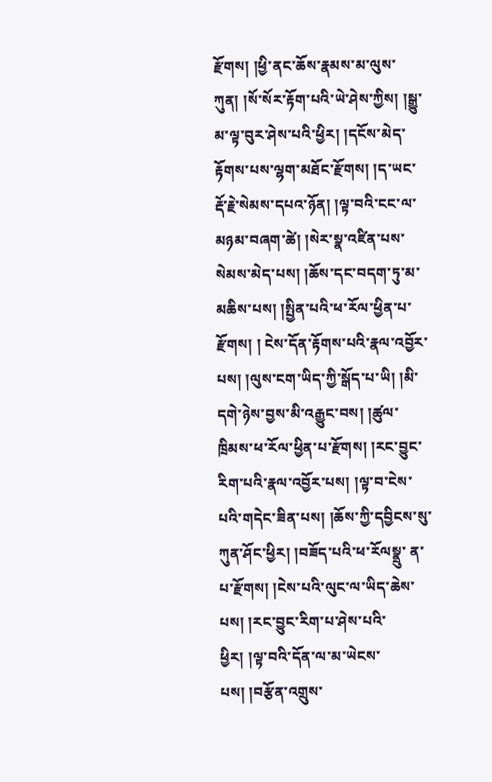རྫོགས། །ཕྱི་ནང་ཆོས་རྣམས་མ་ལུས་ཀུན། །སོ་སོར་རྟོག་པའི་ཡེ་ཤེས་ཀྱིས། །སྒྱུ་མ་ལྟ་བུར་ཤེས་པའི་ཕྱིར། །དངོས་མེད་རྟོགས་པས་ལྷག་མཐོང་རྫོགས། །ད་ཡང་རྡོ་རྗེ་སེམས་དཔའ་ཉོན། །ལྟ་བའི་ངང་ལ་མཉམ་བཞག་ཚེ། །སེར་སྣ་འཛིན་པས་སེམས་མེད་པས། །ཆོས་དང་བདག་ཏུ་མ་མཆིས་པས། །སྤྱིན་པའི་ཕ་རོལ་ཕྱིན་པ་རྫོགས། ། ངེས་དོན་རྟོགས་པའི་རྣལ་འབྱོར་པས། །ལུས་ངག་ཡིད་ཀྱི་སྒོད་པ་ཡི། །མི་དགེ་ཉེས་བྱས་མི་འརྒྱུང་བས། །ཚུལ་ཁྲིམས་ཕ་རོལ་ཕྱིན་པ་རྫོགས། །རང་བྱུང་རིག་པའི་རྣལ་འབྱོར་པས། །ལྟ་བ་ངེས་པའི་གདེང་ཟིན་པས། །ཆོས་ཀྱི་དབྱིངས་སུ་ཀུན་ཤོང་ཕྱིར། །བཟོད་པའི་ཕ་རོལསྣྲུ་ ན་པ་རྫོགས། །ངེས་པའི་ལུང་ལ་ཡིད་ཆེས་པས། །རང་བྱུང་རིག་པ་ཤེས་པའི་ཕྱིར། །ལྟ་བའི་དོན་ལ་མ་ཡེངས་པས། །བརྩོན་འགྲུས་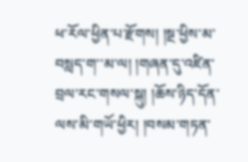ཕ་རོལ་ཕྱིན་པ་རྫོགས། །སྔ་ཕྱིས་མ་བསླད་ག་་མ་ལ། །གཞན་དུ་འཛིན་བྲལ་རང་གསལ་སྐུ། །ཆོས་ཉིད་དོན་ལས་མི་གཡོ་ཕྱིར། །བསམ་གཏན་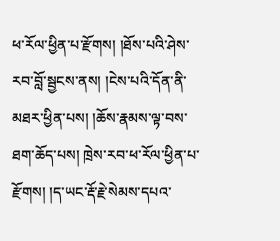ཕ་རོལ་ཕྱིན་པ་རྫོགས། །ཐོས་པའི་ཤེས་རབ་བློ་སྦྱངས་ནས། །ངེས་པའི་དོན་ནི་མཐར་ཕྱིན་པས། །ཆོས་རྣམས་ལྟ་བས་ཐག་ཆོད་པས། ཁྲེས་རབ་ཕ་རོལ་ཕྱིན་པ་རྫོགས། །ད་ཡང་རྡོ་རྗེ་སེམས་དཔའ་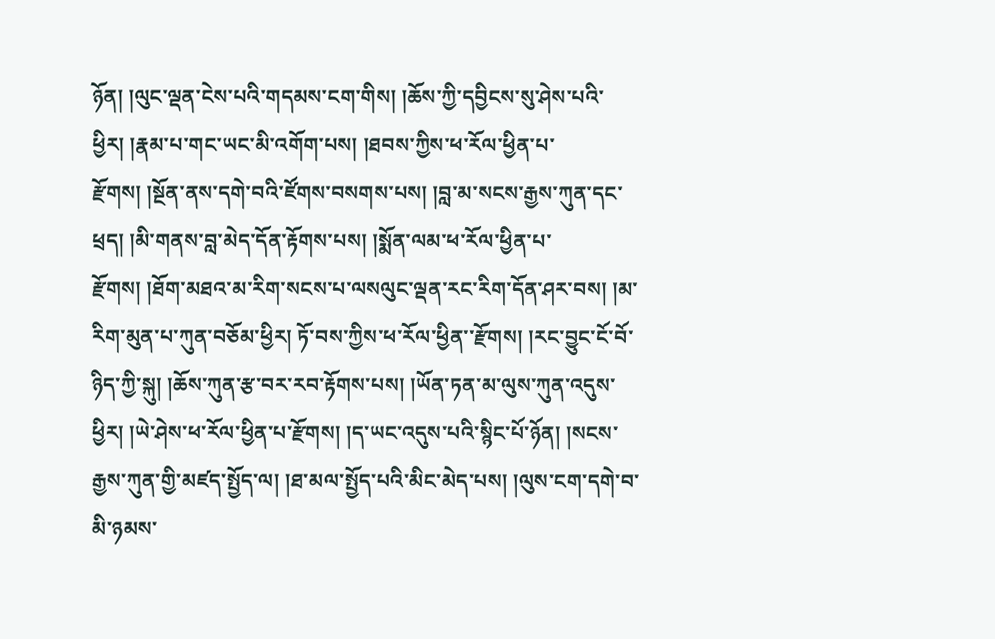ཉོན། །ལུང་ལྡན་ངེས་པའི་གདམས་ངག་གིས། །ཆོས་ཀྱི་དབྱིངས་སུ་ཤེས་པའི་ཕྱིར། །རྣམ་པ་གང་ཡང་མི་འགོག་པས། །ཐབས་ཀྱིས་ཕ་རོལ་ཕྱིན་པ་རྫོགས། །སྔོན་ནས་དགེ་བའི་ཛོགས་བསགས་པས། །བླ་མ་སངས་རྒྱས་ཀུན་དང་ཕྲད། །མི་གནས་བླ་མེད་དོན་རྟོགས་པས། །སྨོན་ལམ་ཕ་རོལ་ཕྱིན་པ་རྫོགས། །ཐོག་མཐའ་མ་རིག་སངས་པ་ལསལུང་ལྡན་རང་རིག་དོན་ཤར་བས། །མ་རིག་མུན་པ་ཀུན་བཅོམ་ཕྱིར། ཏོ་བས་ཀྱིས་ཕ་རོལ་ཕྱིན་་རྫོགས། །རང་བྱུང་ངོ་བོ་ཉིད་ཀྱི་སྐུ། །ཆོས་ཀུན་རྩ་བར་རབ་རྟོགས་པས། །ཡོན་ཏན་མ་ལུས་ཀུན་འདུས་ཕྱིར། །ཡེ་ཤེས་ཕ་རོལ་ཕྱིན་པ་རྫོགས། །ད་ཡང་འདུས་པའི་སྙིང་པོ་ཉོན། །སངས་རྒྱས་ཀུན་གྱི་མཛད་སྤྱོད་ལ། །ཐ་མལ་སྤྱོད་པའི་མིང་མེད་པས། །ལུས་ངག་དགེ་བ་མི་ཉམས་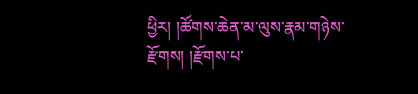ཕྱིར། །ཚོགས་ཆེན་མ་ལུས་རྣམ་གཉེས་རྫོགས། །རྫོགས་པ་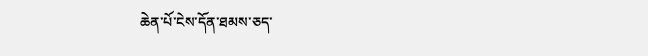ཆེན་པོ་ངེས་དོན་ཐམས་ཅད་